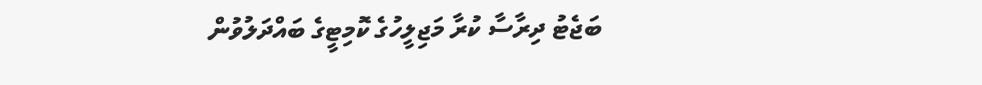ބަޖެޓު ދިރާސާ ކުރާ މަޖިލީހުގެ ކޮމިޓީގެ ބައްދަލުވުން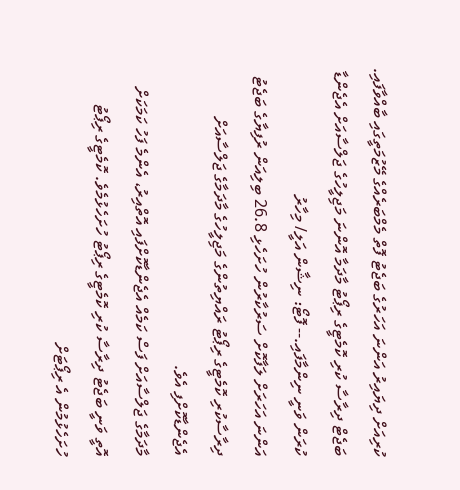ކުރިއަށް ދިޔައިރު އަންނަ އަހަރުގެ ބަޖެޓު ފޮތް މެމްބަރެއްގެ މޭޒުމަތީގައި ބާއްވާފައި. ބަޖެޓް ދިރާސާ ކުރި ކޮމެޓީގެ ރިޕޯޓު މާދަމާ އޮންނަ މަޖިލީހުގެ ޖަލްސާއަށް އެޖެންޑާ ކުރަން ވަނީ ނިންމާފައި.-- ފޮޓޯ: ނިޝާން އަލީ/ މިހާރު
އަންނަ އަހަރަށް ލަފާކޮށް ސަރުކާރުން ހުށަހެޅި 26.8 ބިލިއަން ރުފިޔާގެ ބަޖެޓު ދިރާސާކުރި ކޮމެޓީގެ ރިޕޯޓު ރައްޔިތުންގެ މަޖިލީހުގެ މާދަމާގެ ޖަލްސާއަށް އެޖެންޑާކޮށްފި އެވެ.
މާދަމާގެ ޖަލްސާއަށް ފަސް ކަމެއް އެޖެންޑާކޮށްފައި އޮތްއިރު، އެންމެ ފަހު ކަމަކަށް އޮތީ ވަނީ ބަޖެޓު ދިރާސާ ކުރި ކޮމެޓީގެ ރިޕޯޓު ހުށަހެޅުމެވެ. ކޮމެޓީގެ ރިޕޯޓު ހުށަހެޅުމުން އެ ރިޕޯޓަށް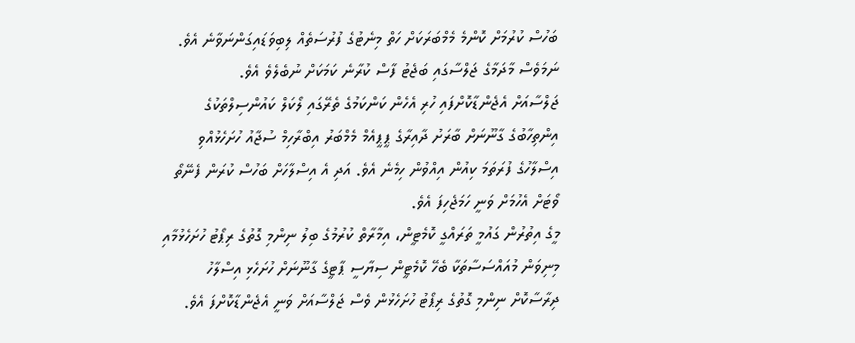ބަހުސް ކުރުމަށް ކޮންމެ މެމްބަރަކަށް ހަތް މިނެޓުގެ ފުރުސަތެއް ލިބިވަޑައިގަންނަވާނެ އެވެ.
ނަމަވެސް މާދަމާގެ ޖަލްސާގައި ބަޖެޓު ފާސް ކުރާނެ ކަމަކަށް ނުބެލެވެ އެވެ.
ޖަލްސާއަށް އެޖެންޑާކޮށްފައި ހުރި އެހެން ކަންކަމުގެ ތެރޭގައި ލޯކަލް ކައުންސިލްތަކުގެ އިންތިހާބުގެ ގާނޫނަށް ބާރަށު ދާއިރާގެ ޕީޕީއެމް މެމްބަރު އިބްރާހިމް ސުޖާއު ހުށަހެޅުއްވި އިސްލާހުގެ ފުރަތަމަ ކިއުން އިއްވުން ހިމެނެ އެވެ. އަދި އެ އިސްލާހަށް ބަހުސް ކުރަން ފެނޭތޯ ވޯޓަށް އެހުމަށް ވަނީ ހަމަޖެހިފަ އެވެ.
މީގެ އިތުރުން ގައުމީ ތަރައްގީ ކޮމެޓީން، އިމާރާތް ކުރުމުގެ ބިލު ނިންމި ގޮތުގެ ރިޕޯޓު ހުށަހެޅުމާއި މިނިވަން މުއައްސަސާތަކާ ބެހޭ ކޮމެޓީން ސިޔާސީ ޕާޓީގެ ގާނޫނަށް ހުށަހެޅި އިސްލާހު ދިރާސާކޮށް ނިންމި ގޮތުގެ ރިޕޯޓު ހުށަހެޅުން ވެސް ޖަލްސާއަށް ވަނީ އެޖެންޑާކޮށްފަ އެވެ.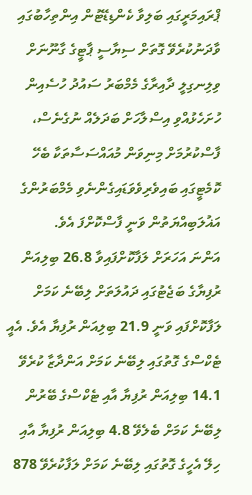ޕްރައިމަރީގައި ބަލިވާ ކެންޑިޑޭޓުން އިންތިހާބުގައި ވާދަނުކުރެވޭ ގޮތަށް ސިޔާސީ ޕާޓީގެ ގާނޫނަށް ވިލިނގިލީ ދާއިރާގެ މެމްބަރު ސައުދު ހުސެއިން ހުށަހެޅުއްވި އިސްލާހަށް ބަދަލެއް ނުގެނެސް، ފާސްކުރުމަށް މިނިވަން މުއައްސަސާތަކާ ބެހޭ ކޮމެޓީގައި ބައިވެރިވެވަޑައިގެންނެވި މެމްބަރުންގެ އަޣުލަބިއްޔަތުން ވަނީ ފާސްކޮށްފަ އެވެ.
އަންނަ އަހަރަށް ލަފާކޮށްފައިވާ 26.8 ބިލިއަން ރުފިޔާގެ ބަޖެޓުގައި ދައުލަތަށް ލިބޭނެ ކަމަށް ލަފާކޮށްފައި ވަނީ 21.9 ބިލިއަން ރުފިޔާ އެވެ. އެއީ ޓެކްސްގެ ގޮތުގައި ލިބޭނެ ކަމަށް އަންދާޒާ ކުރެވޭ 14.1 ބިލިއަން ރުފިޔާ އާއި ޓެކްސްގެ ބޭރުން ލިބޭނެ ކަމަށް ބެލެވޭ 4.8 ބިލިއަން ރުފިޔާ އާއި ހިލޭ އެހީގެ ގޮތުގައި ލިބޭނެ ކަމަށް ލަފާކުރެވޭ 878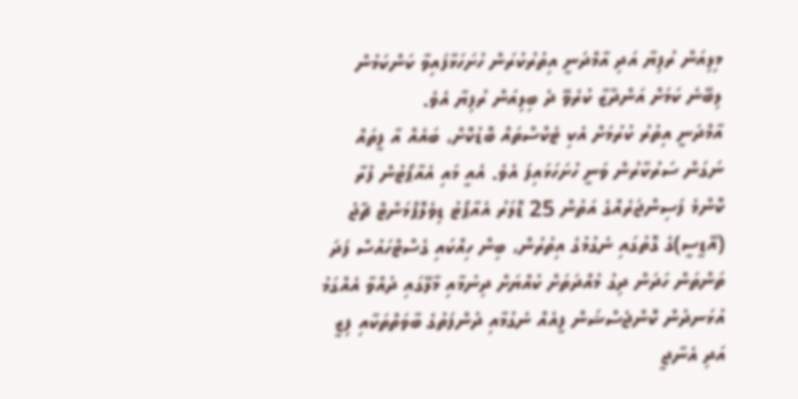މިލިއަން ރުފިޔާ އަދި އާމްދަނީ އިތުރުކުރަން ހުށަހަޅާފައިވާ ކަންކަމުން ލިބޭނެ ކަމަށް އަންދާޒާ ކުރެވޭ ދެ ބިލިއަން ރުފިޔާ އެވެ.
އާމްދަނީ އިތުރު ކުރުމަށް އެކި ޓެކްސްތައް ބޮޑުކޮށް، ބައެއް އާ ފީތައް ނަގަން ސަރުކާރުން ވަނީ ހުށަހަޅައިފަ އެވެ. އެއީ މައި އެއާޕޯޓުން ފުރާ ކޮންމެ ފަސިންޖަރެއްގެ އަތުން 25 ޑޮލަރު އެއާޕޯޓު ޑިވެލޮޕްމަންޓް ޗާޖު (އޭޑީސީ)ގެ ގޮތުގައި ނެގުމުގެ އިތުރުން، ބިން ހިއްކައި ގެސްޓްހައުސް ފަދަ ތަންތަން ހަދަން ދިގު މުއްދަތަށް ކުއްޔަށް ދިނުމާއި މާލޭގައި ދުއްވާ އެއްގަމު އުޅަނދުން ކޮންޖެސްޝަން ފީއެއް ނެގުމާއި ދުންފަތުގެ ބާވަތްތަކާއި ފިޒީ އަދި އެނާޖީ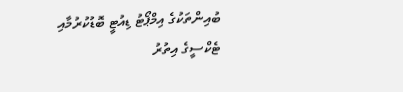ބުއިންތަކުގެ އިމްޕޯޓު ޑިއުޓީ ބޮޑުކުރުމާއި ޓެކްސީގެ އިތުރު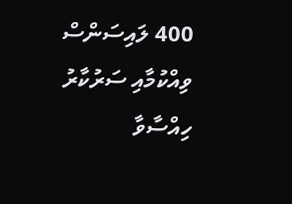400 ލައިސަންސް ވިއްކުމާއި ސަރުކާރު ހިއްސާވާ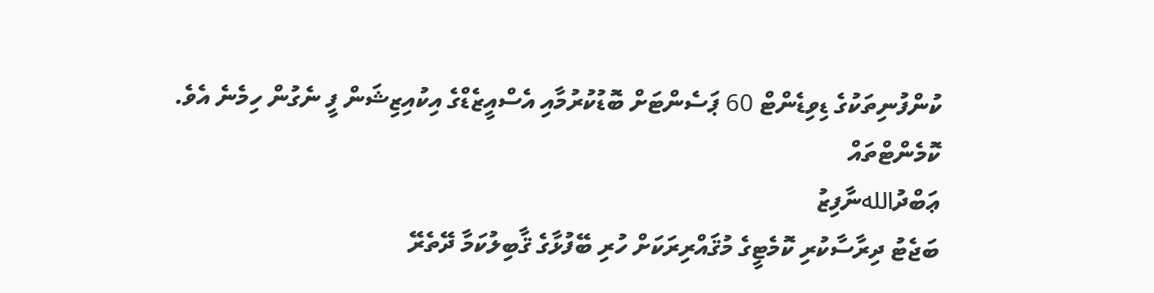ކުންފުނިތަކުގެ ޑިވިޑެންޓް 60 ޕަސެންޓަށް ބޮޑުކުރުމާއި އެސްއީޒެޑްގެ އިކުއިޒިޝަން ފީ ނެގުން ހިމެނެ އެވެ.
ކޮމެންޓްތައް
ޢަބްދުاللهނާފިޒު
ބަޖެޓު ދިރާސާކުރި ކޮމެޓީގެ މުޤައްރިރަކަށް ހުރި ބޭފުޅާގެ ޤާބިލުކަމާ ދޭތެރޭ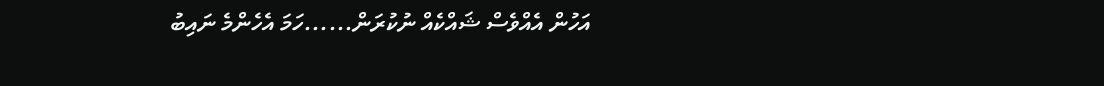އަހުން އެއްވެސް ޝައްކެއް ނުކުރަން......ހަމަ އެހެންމެ ނައިބު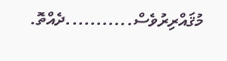މުޤައްރިރުވެސް...........ދެއްތޮ.